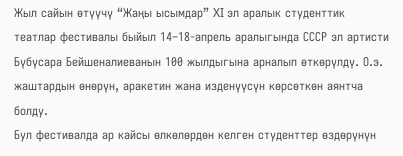Жыл сайын өтүүчү “Жаңы ысымдар” XI эл аралык студенттик театлар фестивалы быйыл 14–18-апрель аралыгында СССР эл артисти Бүбүсара Бейшеналиеванын 100 жылдыгына арналып өткөрүлдү. О.э. жаштардын өнөрүн, аракетин жана изденүүсүн көрсөткөн аянтча болду.
Бул фестивалда ар кайсы өлкөлөрдөн келген студенттер өздөрүнүн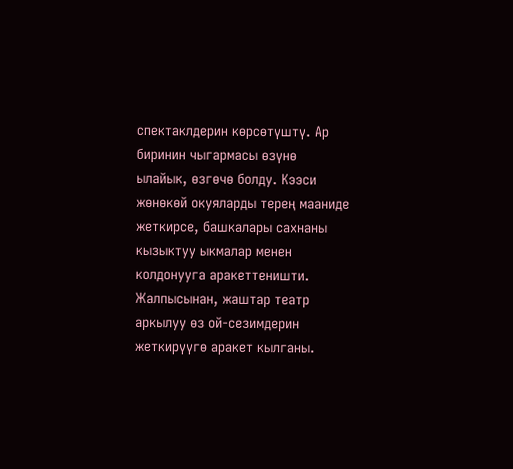спектаклдерин көрсөтүштү. Ар биринин чыгармасы өзүнө ылайык, өзгөчө болду. Кээси жөнөкөй окуяларды терең мааниде жеткирсе, башкалары сахнаны кызыктуу ыкмалар менен колдонууга аракеттеништи. Жалпысынан, жаштар театр аркылуу өз ой-сезимдерин жеткирүүгө аракет кылганы.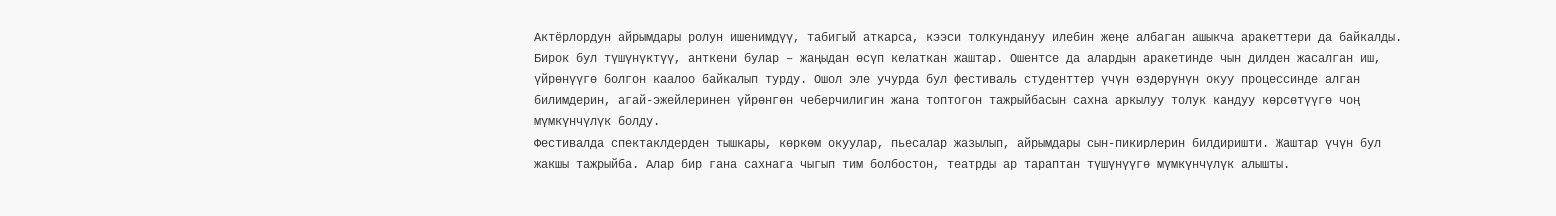Актёрлордун айрымдары ролун ишенимдүү, табигый аткарса, кээси толкундануу илебин жеңе албаган ашыкча аракеттери да байкалды. Бирок бул түшүнүктүү, анткени булар – жаңыдан өсүп келаткан жаштар. Ошентсе да алардын аракетинде чын дилден жасалган иш, үйрөнүүгө болгон каалоо байкалып турду. Ошол эле учурда бул фестиваль студенттер үчүн өздөрүнүн окуу процессинде алган билимдерин, агай-эжейлеринен үйрөнгөн чеберчилигин жана топтогон тажрыйбасын сахна аркылуу толук кандуу көрсөтүүгө чоң мүмкүнчүлүк болду.
Фестивалда спектаклдерден тышкары, көркөм окуулар, пьесалар жазылып, айрымдары сын-пикирлерин билдиришти. Жаштар үчүн бул жакшы тажрыйба. Алар бир гана сахнага чыгып тим болбостон, театрды ар тараптан түшүнүүгө мүмкүнчүлүк алышты.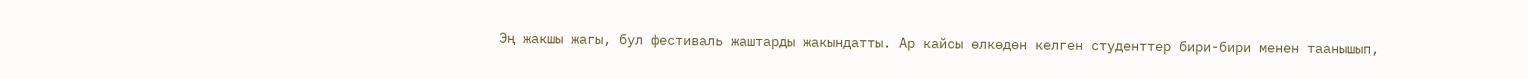Эң жакшы жагы, бул фестиваль жаштарды жакындатты. Ар кайсы өлкөдөн келген студенттер бири-бири менен таанышып,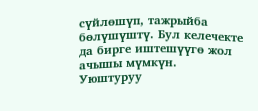сүйлөшүп, тажрыйба бөлүшүштү. Бул келечекте да бирге иштешүүгө жол ачышы мүмкүн.
Уюштуруу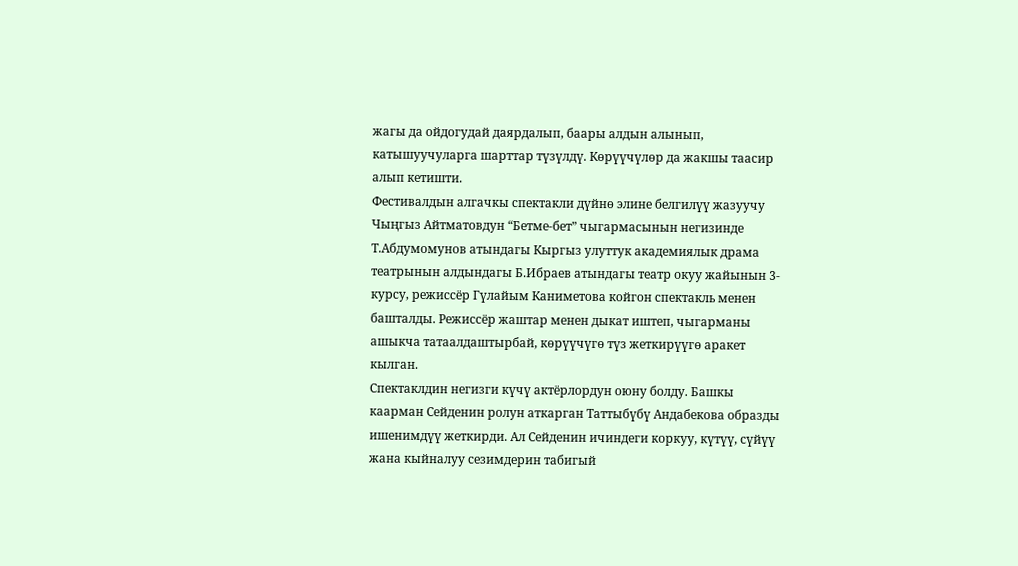жагы да ойдогудай даярдалып, баары алдын алынып, катышуучуларга шарттар түзүлдү. Көрүүчүлөр да жакшы таасир алып кетишти.
Фестивалдын алгачкы спектакли дүйнө элине белгилүү жазуучу Чыңгыз Айтматовдун “Бетме-бет” чыгармасынын негизинде Т.Абдумомунов атындагы Кыргыз улуттук академиялык драма театрынын алдындагы Б.Ибраев атындагы театр окуу жайынын 3-курсу, режиссёр Гүлайым Каниметова койгон спектакль менен башталды. Режиссёр жаштар менен дыкат иштеп, чыгарманы ашыкча татаалдаштырбай, көрүүчүгө түз жеткирүүгө аракет кылган.
Спектаклдин негизги күчү актёрлордун оюну болду. Башкы каарман Сейденин ролун аткарган Таттыбүбү Андабекова образды ишенимдүү жеткирди. Ал Сейденин ичиндеги коркуу, күтүү, сүйүү жана кыйналуу сезимдерин табигый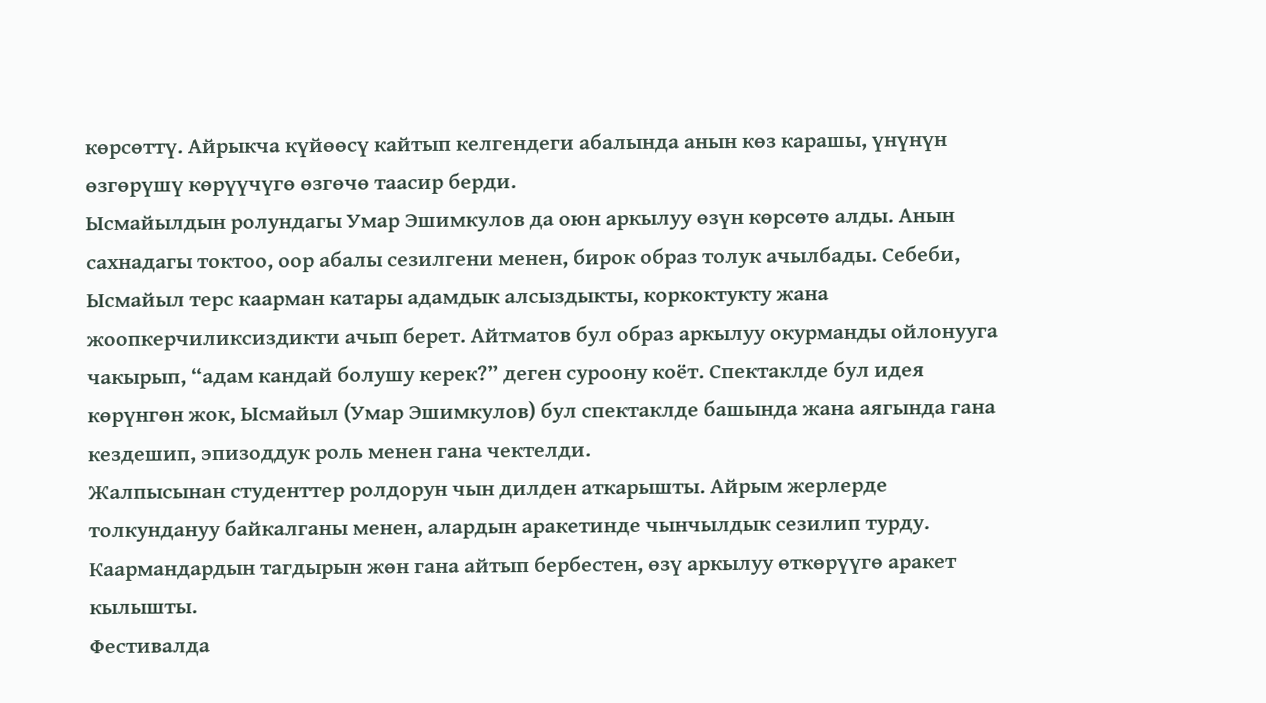көрсөттү. Айрыкча күйөөсү кайтып келгендеги абалында анын көз карашы, үнүнүн өзгөрүшү көрүүчүгө өзгөчө таасир берди.
Ысмайылдын ролундагы Умар Эшимкулов да оюн аркылуу өзүн көрсөтө алды. Анын сахнадагы токтоо, оор абалы сезилгени менен, бирок образ толук ачылбады. Себеби, Ысмайыл терс каарман катары адамдык алсыздыкты, коркоктукту жана жоопкерчиликсиздикти ачып берет. Айтматов бул образ аркылуу окурманды ойлонууга чакырып, “адам кандай болушу керек?” деген суроону коёт. Спектаклде бул идея көрүнгөн жок, Ысмайыл (Умар Эшимкулов) бул спектаклде башында жана аягында гана кездешип, эпизоддук роль менен гана чектелди.
Жалпысынан студенттер ролдорун чын дилден аткарышты. Айрым жерлерде толкундануу байкалганы менен, алардын аракетинде чынчылдык сезилип турду. Каармандардын тагдырын жөн гана айтып бербестен, өзү аркылуу өткөрүүгө аракет кылышты.
Фестивалда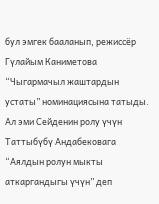бул эмгек бааланып, режиссёр Гүлайым Каниметова “Чыгармачыл жаштардын устаты” номинациясына татыды. Ал эми Сейденин ролу үчүн Таттыбүбү Андабековага “Аялдын ролун мыкты аткаргандыгы үчүн” деп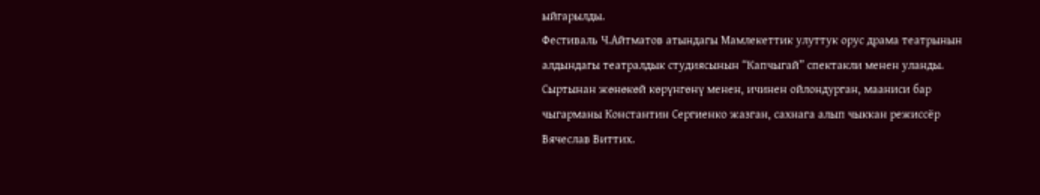ыйгарылды.
Фестиваль Ч.Айтматов атындагы Мамлекеттик улуттук орус драма театрынын алдындагы театралдык студиясынын “Капчыгай” спектакли менен уланды. Сыртынан жөнөкөй көрүнгөнү менен, ичинен ойлондурган, мааниси бар чыгарманы Константин Сергиенко жазган, сахнага алып чыккан режиссёр Вячеслав Виттих.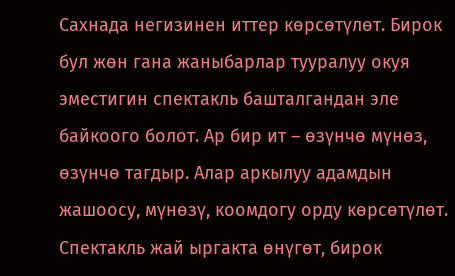Сахнада негизинен иттер көрсөтүлөт. Бирок бул жөн гана жаныбарлар тууралуу окуя эместигин спектакль башталгандан эле байкоого болот. Ар бир ит – өзүнчө мүнөз, өзүнчө тагдыр. Алар аркылуу адамдын жашоосу, мүнөзү, коомдогу орду көрсөтүлөт. Спектакль жай ыргакта өнүгөт, бирок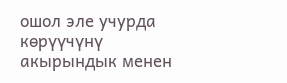ошол эле учурда көрүүчүнү акырындык менен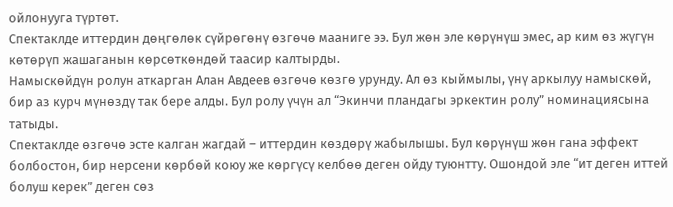ойлонууга түртөт.
Спектаклде иттердин дөңгөлөк сүйрөгөнү өзгөчө мааниге ээ. Бул жөн эле көрүнүш эмес, ар ким өз жүгүн көтөрүп жашаганын көрсөткөндөй таасир калтырды.
Намыскөйдүн ролун аткарган Алан Авдеев өзгөчө көзгө урунду. Ал өз кыймылы, үнү аркылуу намыскөй, бир аз курч мүнөздү так бере алды. Бул ролу үчүн ал “Экинчи пландагы эркектин ролу” номинациясына татыды.
Спектаклде өзгөчө эсте калган жагдай – иттердин көздөрү жабылышы. Бул көрүнүш жөн гана эффект болбостон, бир нерсени көрбөй коюу же көргүсү келбөө деген ойду туюнтту. Ошондой эле “ит деген иттей болуш керек” деген сөз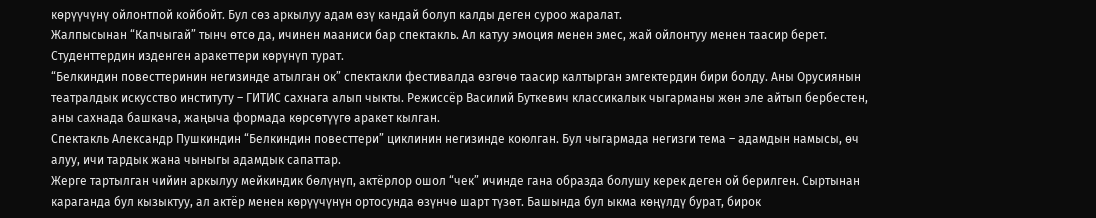көрүүчүнү ойлонтпой койбойт. Бул сөз аркылуу адам өзү кандай болуп калды деген суроо жаралат.
Жалпысынан “Капчыгай” тынч өтсө да, ичинен мааниси бар спектакль. Ал катуу эмоция менен эмес, жай ойлонтуу менен таасир берет. Студенттердин изденген аракеттери көрүнүп турат.
“Белкиндин повесттеринин негизинде атылган ок” спектакли фестивалда өзгөчө таасир калтырган эмгектердин бири болду. Аны Орусиянын театралдык искусство институту – ГИТИС сахнага алып чыкты. Режиссёр Василий Буткевич классикалык чыгарманы жөн эле айтып бербестен, аны сахнада башкача, жаңыча формада көрсөтүүгө аракет кылган.
Спектакль Александр Пушкиндин “Белкиндин повесттери” циклинин негизинде коюлган. Бул чыгармада негизги тема – адамдын намысы, өч алуу, ичи тардык жана чыныгы адамдык сапаттар.
Жерге тартылган чийин аркылуу мейкиндик бөлүнүп, актёрлор ошол “чек” ичинде гана образда болушу керек деген ой берилген. Сыртынан караганда бул кызыктуу, ал актёр менен көрүүчүнүн ортосунда өзүнчө шарт түзөт. Башында бул ыкма көңүлдү бурат, бирок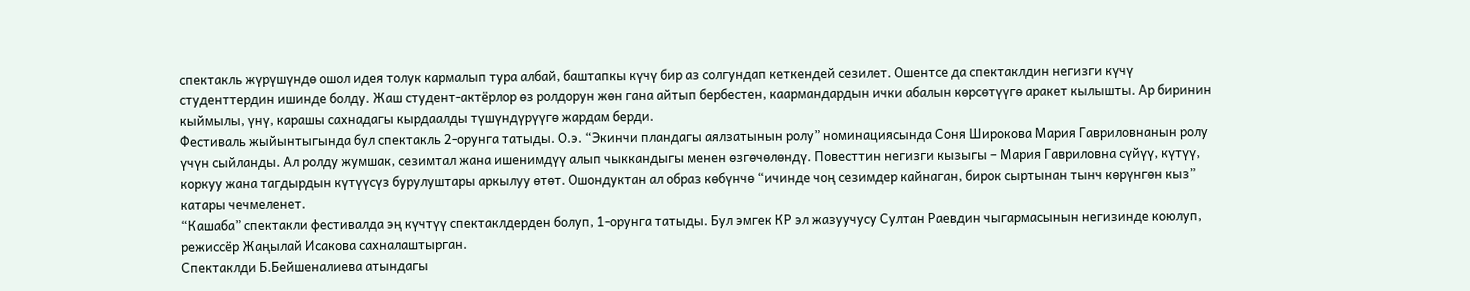спектакль жүрүшүндө ошол идея толук кармалып тура албай, баштапкы күчү бир аз солгундап кеткендей сезилет. Ошентсе да спектаклдин негизги күчү студенттердин ишинде болду. Жаш студент-актёрлор өз ролдорун жөн гана айтып бербестен, каармандардын ички абалын көрсөтүүгө аракет кылышты. Ар биринин кыймылы, үнү, карашы сахнадагы кырдаалды түшүндүрүүгө жардам берди.
Фестиваль жыйынтыгында бул спектакль 2-орунга татыды. О.э. “Экинчи пландагы аялзатынын ролу” номинациясында Соня Широкова Мария Гавриловнанын ролу үчүн сыйланды. Ал ролду жумшак, сезимтал жана ишенимдүү алып чыккандыгы менен өзгөчөлөндү. Повесттин негизги кызыгы – Мария Гавриловна сүйүү, күтүү, коркуу жана тагдырдын күтүүсүз бурулуштары аркылуу өтөт. Ошондуктан ал образ көбүнчө “ичинде чоң сезимдер кайнаган, бирок сыртынан тынч көрүнгөн кыз” катары чечмеленет.
“Кашаба” спектакли фестивалда эң күчтүү спектаклдерден болуп, 1-орунга татыды. Бул эмгек КР эл жазуучусу Султан Раевдин чыгармасынын негизинде коюлуп, режиссёр Жаңылай Исакова сахналаштырган.
Спектаклди Б.Бейшеналиева атындагы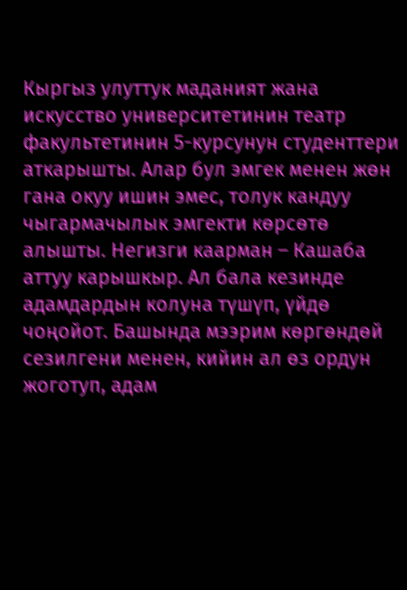Кыргыз улуттук маданият жана искусство университетинин театр факультетинин 5-курсунун студенттери аткарышты. Алар бул эмгек менен жөн гана окуу ишин эмес, толук кандуу чыгармачылык эмгекти көрсөтө алышты. Негизги каарман – Кашаба аттуу карышкыр. Ал бала кезинде адамдардын колуна түшүп, үйдө чоңойот. Башында мээрим көргөндөй сезилгени менен, кийин ал өз ордун жоготуп, адам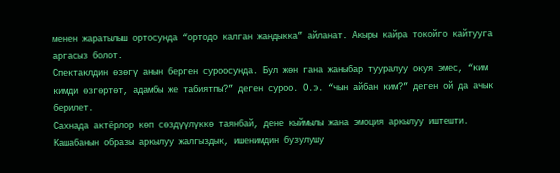менен жаратылыш ортосунда “ортодо калган жандыкка” айланат. Акыры кайра токойго кайтууга аргасыз болот.
Спектаклдин өзөгү анын берген суроосунда. Бул жөн гана жаныбар тууралуу окуя эмес, “ким кимди өзгөртөт, адамбы же табиятпы?” деген суроо. О.э. “чын айбан ким?” деген ой да ачык берилет.
Сахнада актёрлор көп сөздүүлүккө таянбай, дене кыймылы жана эмоция аркылуу иштешти. Кашабанын образы аркылуу жалгыздык, ишенимдин бузулушу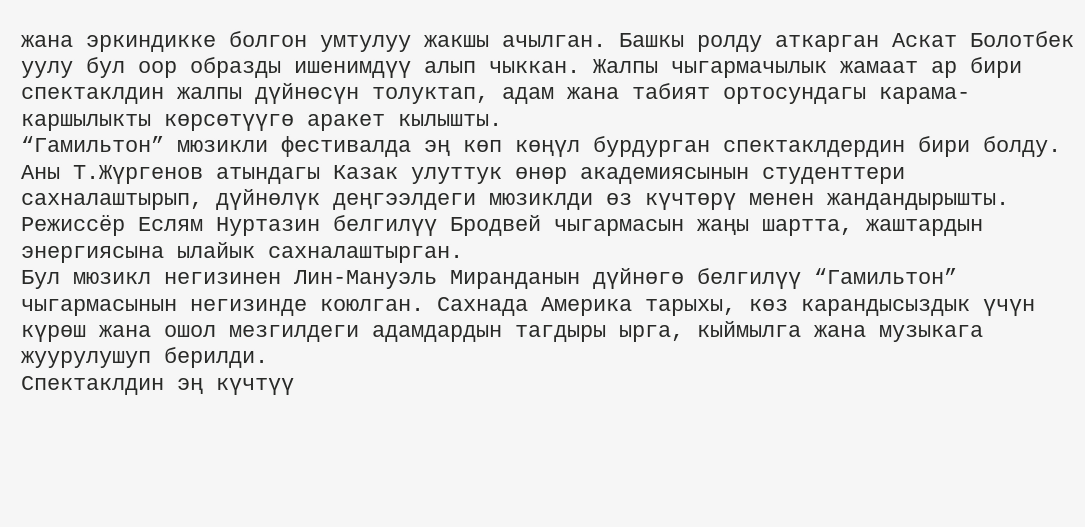жана эркиндикке болгон умтулуу жакшы ачылган. Башкы ролду аткарган Аскат Болотбек уулу бул оор образды ишенимдүү алып чыккан. Жалпы чыгармачылык жамаат ар бири спектаклдин жалпы дүйнөсүн толуктап, адам жана табият ортосундагы карама-каршылыкты көрсөтүүгө аракет кылышты.
“Гамильтон” мюзикли фестивалда эң көп көңүл бурдурган спектаклдердин бири болду. Аны Т.Жүргенов атындагы Казак улуттук өнөр академиясынын студенттери сахналаштырып, дүйнөлүк деңгээлдеги мюзиклди өз күчтөрү менен жандандырышты. Режиссёр Еслям Нуртазин белгилүү Бродвей чыгармасын жаңы шартта, жаштардын энергиясына ылайык сахналаштырган.
Бул мюзикл негизинен Лин-Мануэль Миранданын дүйнөгө белгилүү “Гамильтон” чыгармасынын негизинде коюлган. Сахнада Америка тарыхы, көз карандысыздык үчүн күрөш жана ошол мезгилдеги адамдардын тагдыры ырга, кыймылга жана музыкага жуурулушуп берилди.
Спектаклдин эң күчтүү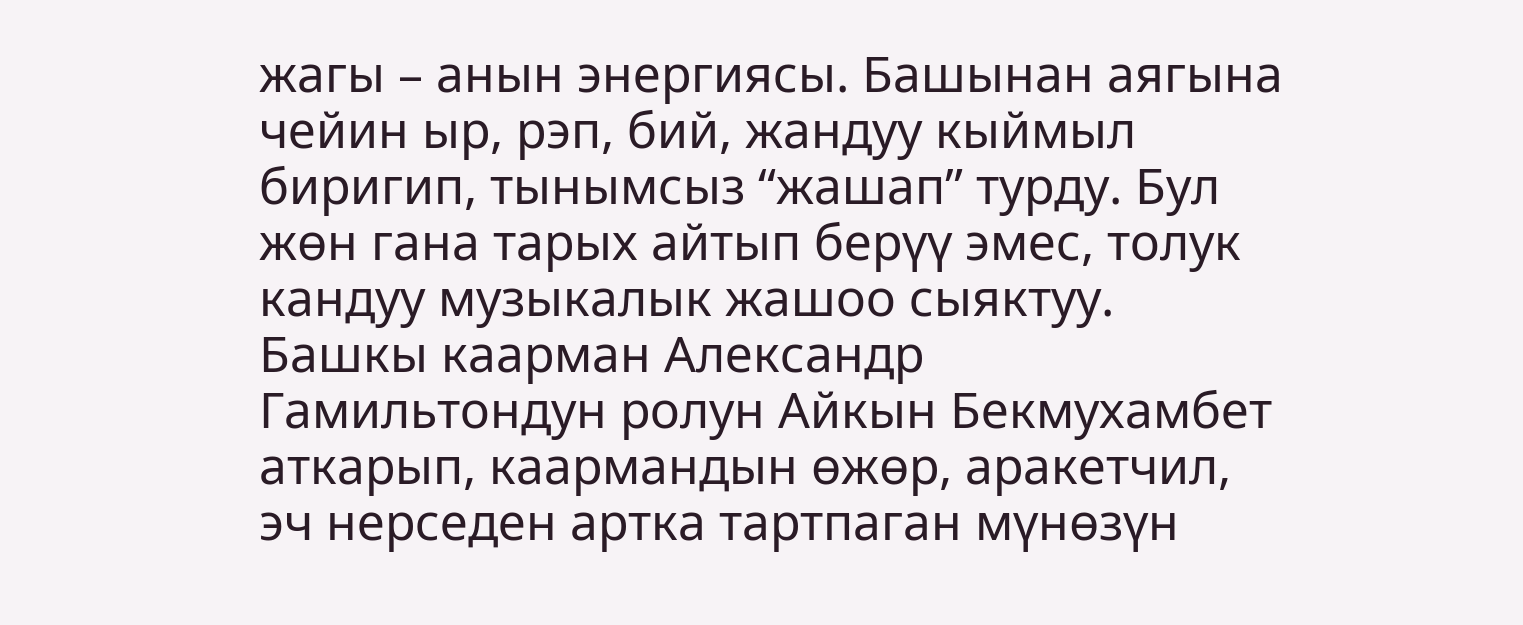жагы – анын энергиясы. Башынан аягына чейин ыр, рэп, бий, жандуу кыймыл биригип, тынымсыз “жашап” турду. Бул жөн гана тарых айтып берүү эмес, толук кандуу музыкалык жашоо сыяктуу.
Башкы каарман Александр Гамильтондун ролун Айкын Бекмухамбет аткарып, каармандын өжөр, аракетчил, эч нерседен артка тартпаган мүнөзүн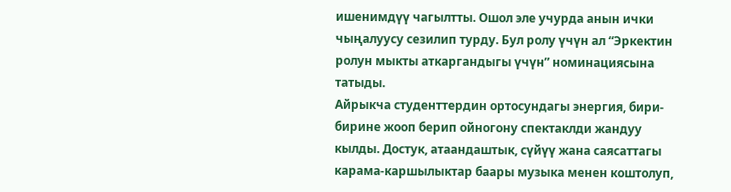ишенимдүү чагылтты. Ошол эле учурда анын ички чыңалуусу сезилип турду. Бул ролу үчүн ал “Эркектин ролун мыкты аткаргандыгы үчүн” номинациясына татыды.
Айрыкча студенттердин ортосундагы энергия, бири-бирине жооп берип ойногону спектаклди жандуу кылды. Достук, атаандаштык, сүйүү жана саясаттагы карама-каршылыктар баары музыка менен коштолуп,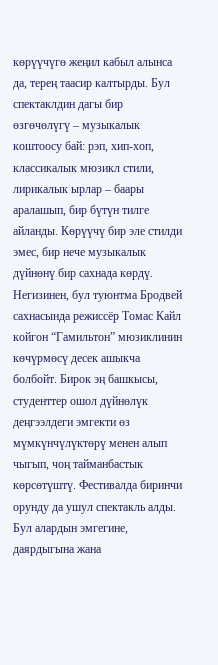көрүүчүгө жеңил кабыл алынса да, терең таасир калтырды. Бул спектаклдин дагы бир өзгөчөлүгү – музыкалык коштоосу бай: рэп, хип-хоп, классикалык мюзикл стили, лирикалык ырлар – баары аралашып, бир бүтүн тилге айланды. Көрүүчү бир эле стилди эмес, бир нече музыкалык дүйнөнү бир сахнада көрдү.
Негизинен, бул туюнтма Бродвей сахнасында режиссёр Томас Кайл койгон “Гамильтон” мюзиклинин көчүрмөсү десек ашыкча болбойт. Бирок эң башкысы, студенттер ошол дүйнөлүк деңгээлдеги эмгекти өз мүмкүнчүлүктөрү менен алып чыгып, чоң тайманбастык көрсөтүштү. Фестивалда биринчи орунду да ушул спектакль алды. Бул алардын эмгегине, даярдыгына жана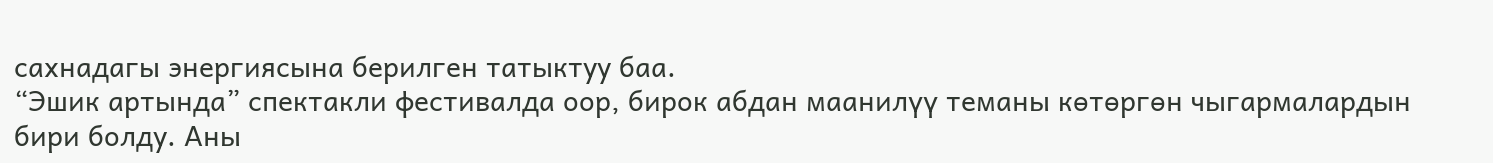сахнадагы энергиясына берилген татыктуу баа.
“Эшик артында” спектакли фестивалда оор, бирок абдан маанилүү теманы көтөргөн чыгармалардын бири болду. Аны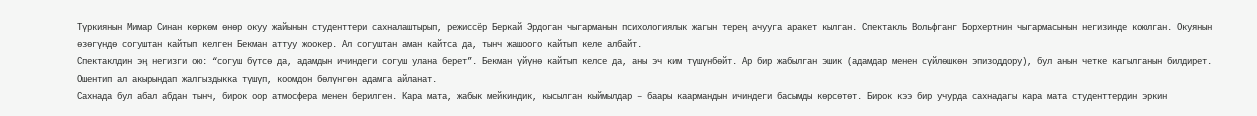Түркиянын Мимар Синан көркөм өнөр окуу жайынын студенттери сахналаштырып, режиссёр Беркай Эрдоган чыгарманын психологиялык жагын терең ачууга аракет кылган. Спектакль Вольфганг Борхертнин чыгармасынын негизинде коюлган. Окуянын өзөгүндө согуштан кайтып келген Бекман аттуу жоокер. Ал согуштан аман кайтса да, тынч жашоого кайтып келе албайт.
Спектаклдин эң негизги ою: “согуш бүтсө да, адамдын ичиндеги согуш улана берет”. Бекман үйүнө кайтып келсе да, аны эч ким түшүнбөйт. Ар бир жабылган эшик (адамдар менен сүйлөшкөн эпизоддору), бул анын четке кагылганын билдирет. Ошентип ал акырындап жалгыздыкка түшүп, коомдон бөлүнгөн адамга айланат.
Сахнада бул абал абдан тынч, бирок оор атмосфера менен берилген. Кара мата, жабык мейкиндик, кысылган кыймылдар – баары каармандын ичиндеги басымды көрсөтөт. Бирок кээ бир учурда сахнадагы кара мата студенттердин эркин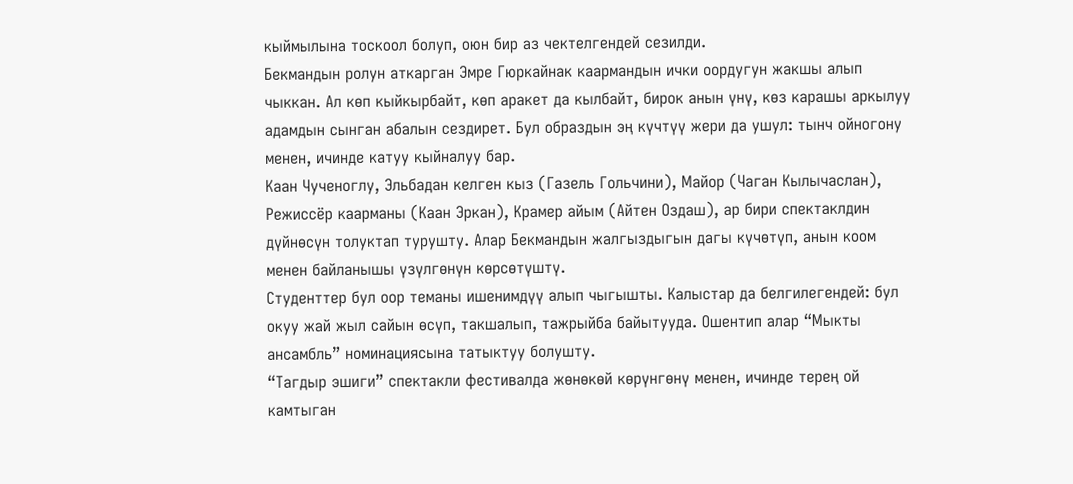кыймылына тоскоол болуп, оюн бир аз чектелгендей сезилди.
Бекмандын ролун аткарган Эмре Гюркайнак каармандын ички оордугун жакшы алып чыккан. Ал көп кыйкырбайт, көп аракет да кылбайт, бирок анын үнү, көз карашы аркылуу адамдын сынган абалын сездирет. Бул образдын эң күчтүү жери да ушул: тынч ойногону менен, ичинде катуу кыйналуу бар.
Каан Чученоглу, Эльбадан келген кыз (Газель Гольчини), Майор (Чаган Кылычаслан), Режиссёр каарманы (Каан Эркан), Крамер айым (Айтен Оздаш), ар бири спектаклдин дүйнөсүн толуктап турушту. Алар Бекмандын жалгыздыгын дагы күчөтүп, анын коом менен байланышы үзүлгөнүн көрсөтүштү.
Студенттер бул оор теманы ишенимдүү алып чыгышты. Калыстар да белгилегендей: бул окуу жай жыл сайын өсүп, такшалып, тажрыйба байытууда. Ошентип алар “Мыкты ансамбль” номинациясына татыктуу болушту.
“Тагдыр эшиги” спектакли фестивалда жөнөкөй көрүнгөнү менен, ичинде терең ой камтыган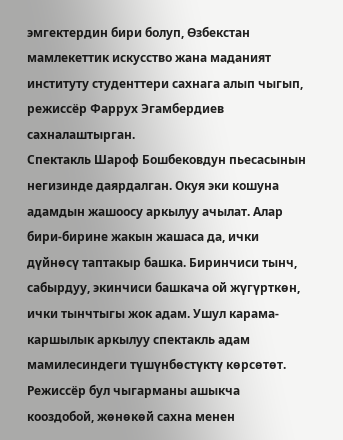эмгектердин бири болуп, Өзбекстан мамлекеттик искусство жана маданият институту студенттери сахнага алып чыгып, режиссёр Фаррух Эгамбердиев сахналаштырган.
Спектакль Шароф Бошбековдун пьесасынын негизинде даярдалган. Окуя эки кошуна адамдын жашоосу аркылуу ачылат. Алар бири-бирине жакын жашаса да, ички дүйнөсү таптакыр башка. Биринчиси тынч, сабырдуу, экинчиси башкача ой жүгүрткөн, ички тынчтыгы жок адам. Ушул карама-каршылык аркылуу спектакль адам мамилесиндеги түшүнбөстүктү көрсөтөт.
Режиссёр бул чыгарманы ашыкча кооздобой, жөнөкөй сахна менен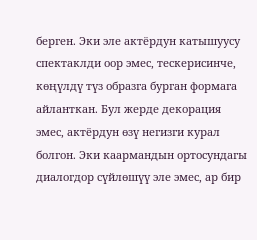берген. Эки эле актёрдун катышуусу спектаклди оор эмес, тескерисинче, көңүлдү түз образга бурган формага айланткан. Бул жерде декорация эмес, актёрдун өзү негизги курал болгон. Эки каармандын ортосундагы диалогдор сүйлөшүү эле эмес, ар бир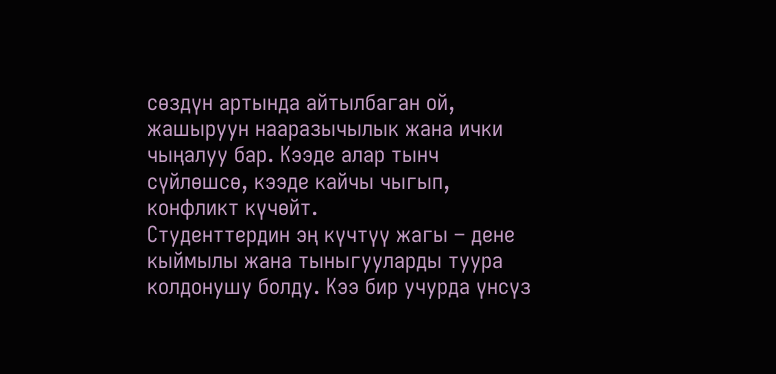сөздүн артында айтылбаган ой, жашыруун нааразычылык жана ички чыңалуу бар. Кээде алар тынч сүйлөшсө, кээде кайчы чыгып, конфликт күчөйт.
Студенттердин эң күчтүү жагы – дене кыймылы жана тыныгууларды туура колдонушу болду. Кээ бир учурда үнсүз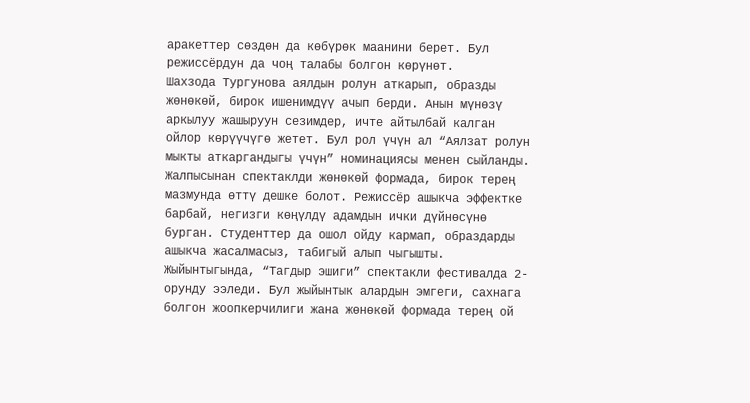аракеттер сөздөн да көбүрөк маанини берет. Бул режиссёрдун да чоң талабы болгон көрүнөт.
Шахзода Тургунова аялдын ролун аткарып, образды жөнөкөй, бирок ишенимдүү ачып берди. Анын мүнөзү аркылуу жашыруун сезимдер, ичте айтылбай калган ойлор көрүүчүгө жетет. Бул рол үчүн ал “Аялзат ролун мыкты аткаргандыгы үчүн” номинациясы менен сыйланды.
Жалпысынан спектаклди жөнөкөй формада, бирок терең мазмунда өттү дешке болот. Режиссёр ашыкча эффектке барбай, негизги көңүлдү адамдын ички дүйнөсүнө бурган. Студенттер да ошол ойду кармап, образдарды ашыкча жасалмасыз, табигый алып чыгышты. Жыйынтыгында, “Тагдыр эшиги” спектакли фестивалда 2-орунду ээледи. Бул жыйынтык алардын эмгеги, сахнага болгон жоопкерчилиги жана жөнөкөй формада терең ой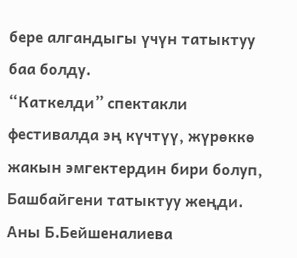бере алгандыгы үчүн татыктуу баа болду.
“Каткелди” спектакли фестивалда эң күчтүү, жүрөккө жакын эмгектердин бири болуп, Башбайгени татыктуу жеңди. Аны Б.Бейшеналиева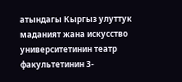атындагы Кыргыз улуттук маданият жана искусство университетинин театр факультетинин 3-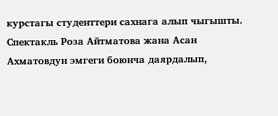курстагы студенттери сахнага алып чыгышты. Спектакль Роза Айтматова жана Асан Ахматовдун эмгеги боюнча даярдалып,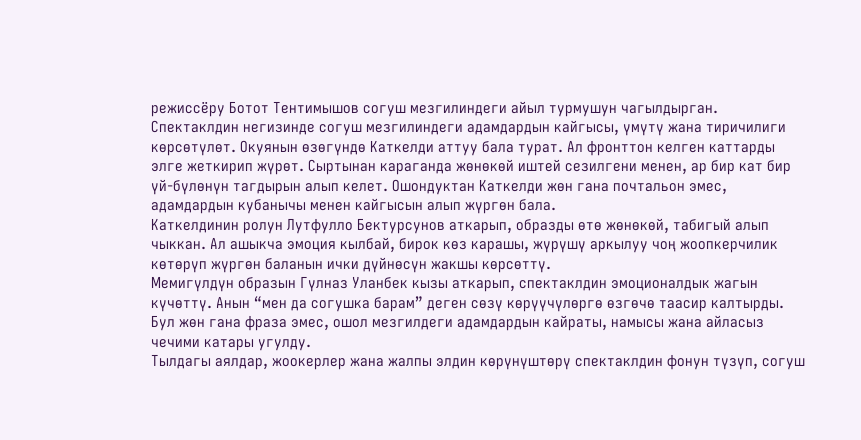режиссёру Ботот Тентимышов согуш мезгилиндеги айыл турмушун чагылдырган.
Спектаклдин негизинде согуш мезгилиндеги адамдардын кайгысы, үмүтү жана тиричилиги көрсөтүлөт. Окуянын өзөгүндө Каткелди аттуу бала турат. Ал фронттон келген каттарды элге жеткирип жүрөт. Сыртынан караганда жөнөкөй иштей сезилгени менен, ар бир кат бир үй-бүлөнүн тагдырын алып келет. Ошондуктан Каткелди жөн гана почтальон эмес, адамдардын кубанычы менен кайгысын алып жүргөн бала.
Каткелдинин ролун Лутфулло Бектурсунов аткарып, образды өтө жөнөкөй, табигый алып чыккан. Ал ашыкча эмоция кылбай, бирок көз карашы, жүрүшү аркылуу чоң жоопкерчилик көтөрүп жүргөн баланын ички дүйнөсүн жакшы көрсөттү.
Мемигүлдүн образын Гүлназ Уланбек кызы аткарып, спектаклдин эмоционалдык жагын күчөттү. Анын “мен да согушка барам” деген сөзү көрүүчүлөргө өзгөчө таасир калтырды. Бул жөн гана фраза эмес, ошол мезгилдеги адамдардын кайраты, намысы жана айласыз чечими катары угулду.
Тылдагы аялдар, жоокерлер жана жалпы элдин көрүнүштөрү спектаклдин фонун түзүп, согуш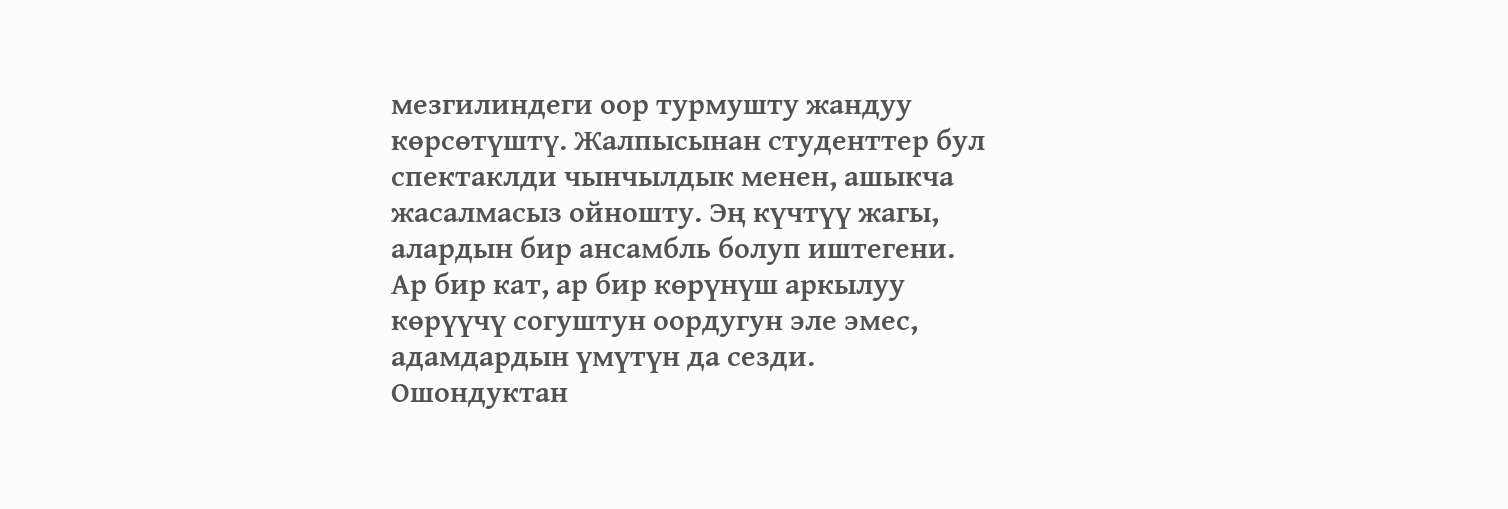мезгилиндеги оор турмушту жандуу көрсөтүштү. Жалпысынан студенттер бул спектаклди чынчылдык менен, ашыкча жасалмасыз ойношту. Эң күчтүү жагы, алардын бир ансамбль болуп иштегени. Ар бир кат, ар бир көрүнүш аркылуу көрүүчү согуштун оордугун эле эмес, адамдардын үмүтүн да сезди.
Ошондуктан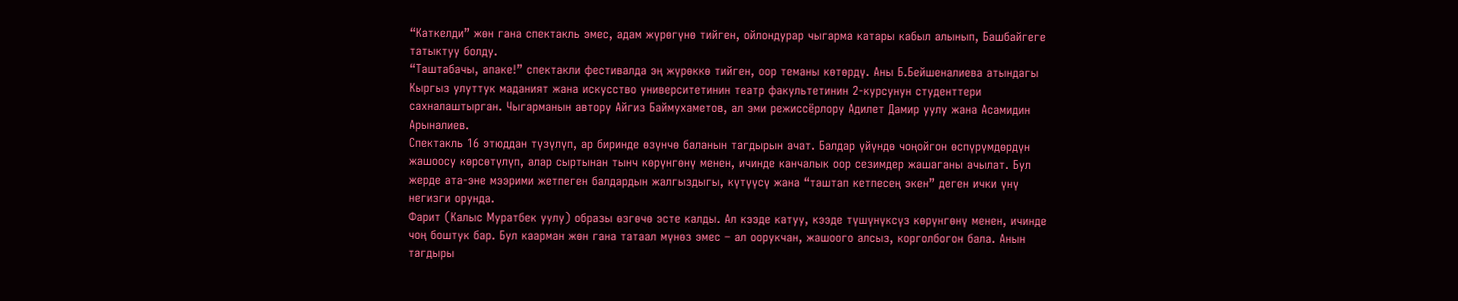“Каткелди” жөн гана спектакль эмес, адам жүрөгүнө тийген, ойлондурар чыгарма катары кабыл алынып, Башбайгеге татыктуу болду.
“Таштабачы, апаке!” спектакли фестивалда эң жүрөккө тийген, оор теманы көтөрдү. Аны Б.Бейшеналиева атындагы Кыргыз улуттук маданият жана искусство университетинин театр факультетинин 2-курсунун студенттери сахналаштырган. Чыгарманын автору Айгиз Баймухаметов, ал эми режиссёрлору Адилет Дамир уулу жана Асамидин Арыналиев.
Спектакль 16 этюддан түзүлүп, ар биринде өзүнчө баланын тагдырын ачат. Балдар үйүндө чоңойгон өспүрүмдөрдүн жашоосу көрсөтүлүп, алар сыртынан тынч көрүнгөнү менен, ичинде канчалык оор сезимдер жашаганы ачылат. Бул жерде ата-эне мээрими жетпеген балдардын жалгыздыгы, күтүүсү жана “таштап кетпесең экен” деген ички үнү негизги орунда.
Фарит (Калыс Муратбек уулу) образы өзгөчө эсте калды. Ал кээде катуу, кээде түшүнүксүз көрүнгөнү менен, ичинде чоң боштук бар. Бул каарман жөн гана татаал мүнөз эмес – ал оорукчан, жашоого алсыз, корголбогон бала. Анын тагдыры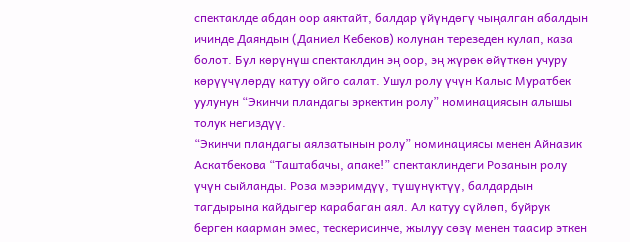спектаклде абдан оор аяктайт, балдар үйүндөгү чыңалган абалдын ичинде Даяндын (Даниел Кебеков) колунан терезеден кулап, каза болот. Бул көрүнүш спектаклдин эң оор, эң жүрөк өйүткөн учуру көрүүчүлөрдү катуу ойго салат. Ушул ролу үчүн Калыс Муратбек уулунун “Экинчи пландагы эркектин ролу” номинациясын алышы толук негиздүү.
“Экинчи пландагы аялзатынын ролу” номинациясы менен Айназик Аскатбекова “Таштабачы, апаке!” спектаклиндеги Розанын ролу үчүн сыйланды. Роза мээримдүү, түшүнүктүү, балдардын тагдырына кайдыгер карабаган аял. Ал катуу сүйлөп, буйрук берген каарман эмес, тескерисинче, жылуу сөзү менен таасир эткен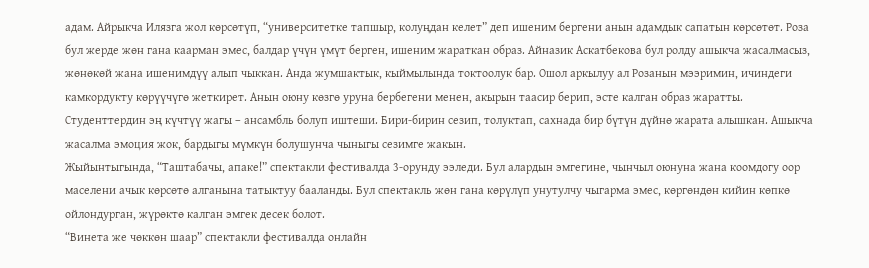адам. Айрыкча Илязга жол көрсөтүп, “университетке тапшыр, колуңдан келет” деп ишеним бергени анын адамдык сапатын көрсөтөт. Роза бул жерде жөн гана каарман эмес, балдар үчүн үмүт берген, ишеним жараткан образ. Айназик Аскатбекова бул ролду ашыкча жасалмасыз, жөнөкөй жана ишенимдүү алып чыккан. Анда жумшактык, кыймылында токтоолук бар. Ошол аркылуу ал Розанын мээримин, ичиндеги камкордукту көрүүчүгө жеткирет. Анын оюну көзгө уруна бербегени менен, акырын таасир берип, эсте калган образ жаратты.
Студенттердин эң күчтүү жагы – ансамбль болуп иштеши. Бири-бирин сезип, толуктап, сахнада бир бүтүн дүйнө жарата алышкан. Ашыкча жасалма эмоция жок, бардыгы мүмкүн болушунча чыныгы сезимге жакын.
Жыйынтыгында, “Таштабачы, апаке!” спектакли фестивалда 3-орунду ээледи. Бул алардын эмгегине, чынчыл оюнуна жана коомдогу оор маселени ачык көрсөтө алганына татыктуу бааланды. Бул спектакль жөн гана көрүлүп унутулчу чыгарма эмес, көргөндөн кийин көпкө ойлондурган, жүрөктө калган эмгек десек болот.
“Винета же чөккөн шаар” спектакли фестивалда онлайн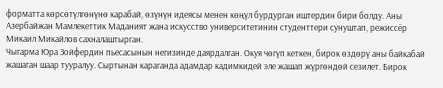форматта көрсөтүлгөнүнө карабай, өзүнүн идеясы менен көңүл бурдурган иштердин бири болду. Аны Азербайжан Мамлекеттик Маданият жана искусство университетинин студенттери сунуштап, режиссёр Микаил Микайлов сахналаштырган.
Чыгарма Юра Зойфердин пьесасынын негизинде даярдалган. Окуя чөгүп кеткен, бирок өздөрү аны байкабай жашаган шаар тууралуу. Сыртынан караганда адамдар кадимкидей эле жашап жүргөндөй сезилет. Бирок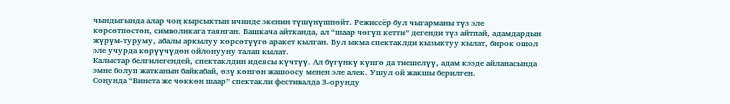чындыгында алар чоң кырсыктын ичинде экенин түшүнүшпөйт. Режиссёр бул чыгарманы түз эле көрсөтпөстөн, символикага таянган. Башкача айтканда, ал “шаар чөгүп кетти” дегенди түз айтпай, адамдардын жүрүм-туруму, абалы аркылуу көрсөтүүгө аракет кылган. Бул ыкма спектаклди кызыктуу кылат, бирок ошол эле учурда көрүүчүдөн ойлонууну талап кылат.
Калыстар белгилегендей, спектаклдин идеясы күчтүү. Ал бүгүнкү күнгө да тиешелүү, адам кээде айланасында эмне болуп жатканын байкабай, өзү көнгөн жашоосу менен эле алек. Ушул ой жакшы берилген.
Соңунда “Винета же чөккөн шаар” спектакли фестивалда 3-орунду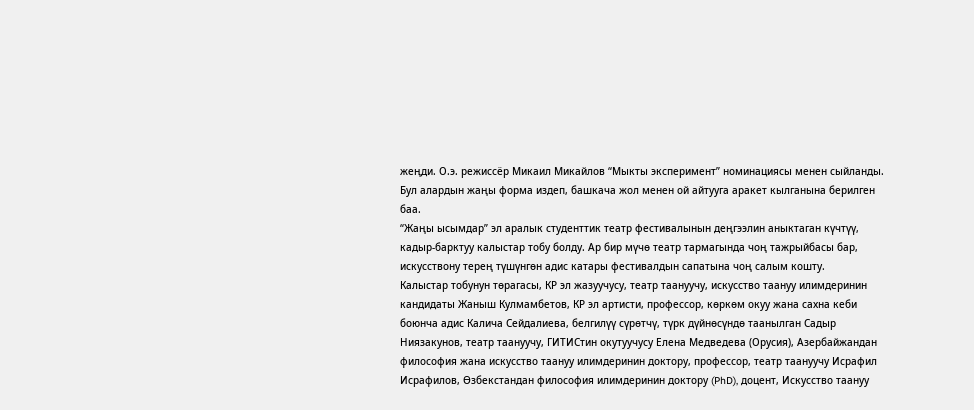жеңди. О.э. режиссёр Микаил Микайлов “Мыкты эксперимент” номинациясы менен сыйланды. Бул алардын жаңы форма издеп, башкача жол менен ой айтууга аракет кылганына берилген баа.
“Жаңы ысымдар” эл аралык студенттик театр фестивалынын деңгээлин аныктаган күчтүү, кадыр-барктуу калыстар тобу болду. Ар бир мүчө театр тармагында чоң тажрыйбасы бар, искусствону терең түшүнгөн адис катары фестивалдын сапатына чоң салым кошту.
Калыстар тобунун төрагасы, КР эл жазуучусу, театр таануучу, искусство таануу илимдеринин кандидаты Жаныш Кулмамбетов, КР эл артисти, профессор, көркөм окуу жана сахна кеби боюнча адис Калича Сейдалиева, белгилүү сүрөтчү, түрк дүйнөсүндө таанылган Садыр Ниязакунов, театр таануучу, ГИТИСтин окутуучусу Елена Медведева (Орусия), Азербайжандан философия жана искусство таануу илимдеринин доктору, профессор, театр таануучу Исрафил Исрафилов, Өзбекстандан философия илимдеринин доктору (PhD), доцент, Искусство таануу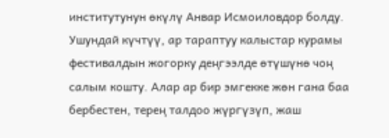институтунун өкүлү Анвар Исмоиловдор болду.
Ушундай күчтүү, ар тараптуу калыстар курамы фестивалдын жогорку деңгээлде өтүшүнө чоң салым кошту. Алар ар бир эмгекке жөн гана баа бербестен, терең талдоо жүргүзүп, жаш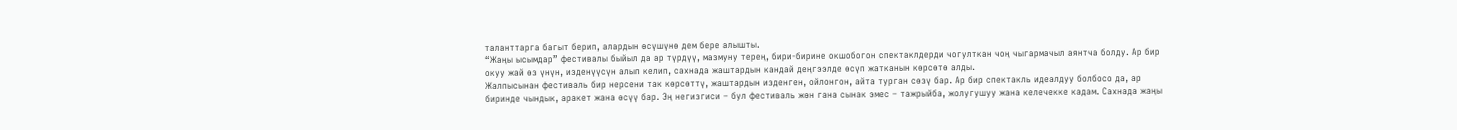таланттарга багыт берип, алардын өсүшүнө дем бере алышты.
“Жаңы ысымдар” фестивалы быйыл да ар түрдүү, мазмуну терең, бири-бирине окшобогон спектаклдерди чогулткан чоң чыгармачыл аянтча болду. Ар бир окуу жай өз үнүн, изденүүсүн алып келип, сахнада жаштардын кандай деңгээлде өсүп жатканын көрсөтө алды.
Жалпысынан фестиваль бир нерсени так көрсөттү, жаштардын изденген, ойлонгон, айта турган сөзү бар. Ар бир спектакль идеалдуу болбосо да, ар биринде чындык, аракет жана өсүү бар. Эң негизгиси – бул фестиваль жөн гана сынак эмес – тажрыйба, жолугушуу жана келечекке кадам. Сахнада жаңы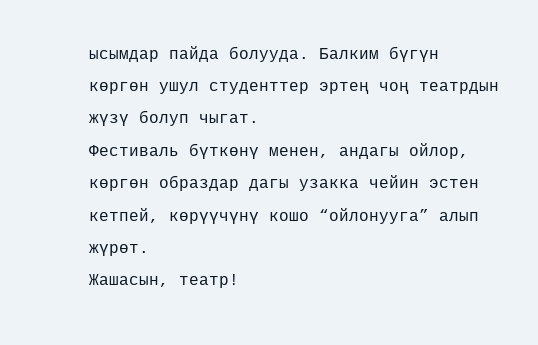ысымдар пайда болууда. Балким бүгүн көргөн ушул студенттер эртең чоң театрдын жүзү болуп чыгат.
Фестиваль бүткөнү менен, андагы ойлор, көргөн образдар дагы узакка чейин эстен кетпей, көрүүчүнү кошо “ойлонууга” алып жүрөт.
Жашасын, театр!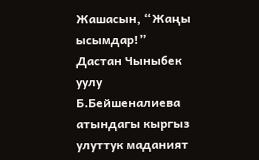Жашасын, “Жаңы ысымдар!”
Дастан Чыныбек уулу
Б.Бейшеналиева атындагы кыргыз улуттук маданият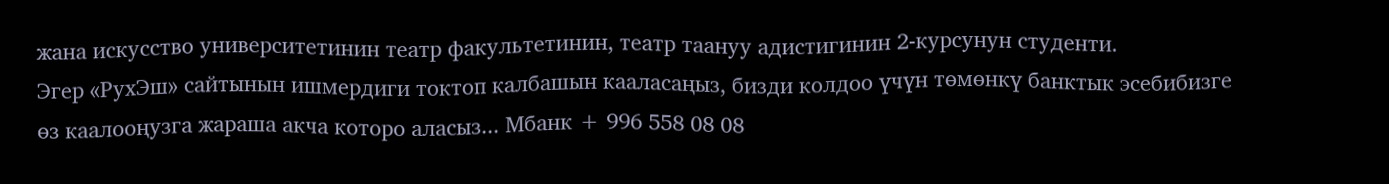жана искусство университетинин театр факультетинин, театр таануу адистигинин 2-курсунун студенти.
Эгер «РухЭш» сайтынын ишмердиги токтоп калбашын кааласаңыз, бизди колдоо үчүн төмөнкү банктык эсебибизге өз каалооңузга жараша акча которо аласыз... Мбанк + 996 558 08 08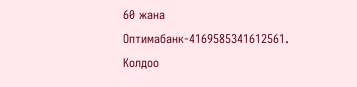60 жана Оптимабанк-4169585341612561.
Колдоо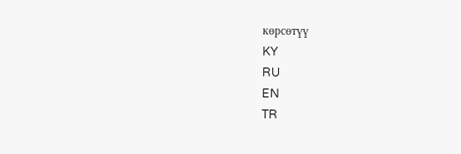көрсөтүү
KY
RU
EN
TR